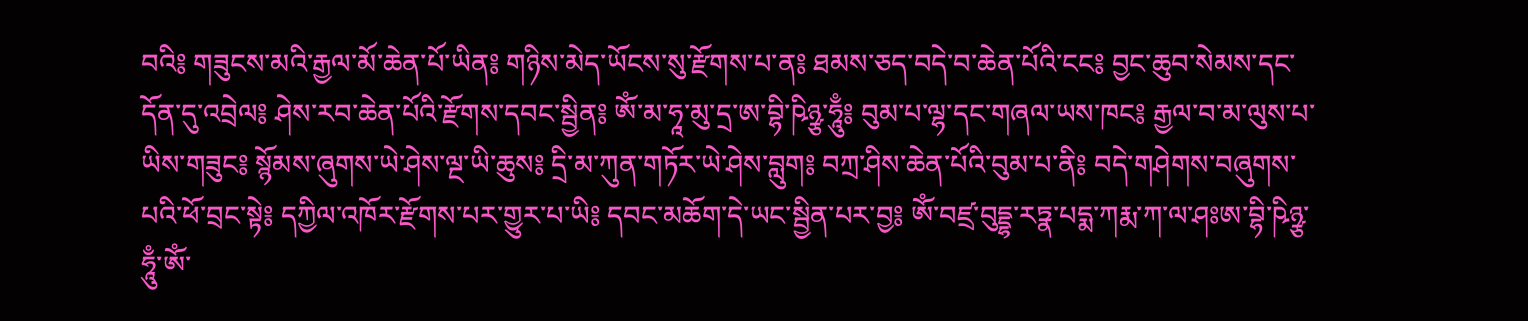བའི༔ གཟུངས་མའི་རྒྱལ་མོ་ཆེན་པོ་ཡིན༔ གཉིས་མེད་ཡོངས་སུ་རྫོགས་པ་ན༔ ཐམས་ཅད་བདེ་བ་ཆེན་པོའི་ངང༔ བྱང་ཆུབ་སེམས་དང་དོན་དུ་འབྲེལ༔ ཤེས་རབ་ཆེན་པོའི་རྫོགས་དབང་སྦྱིན༔ ཨོཾ་མ་ཧཱ་མུ་དྲ་ཨ་བྷི་ཥིཉྩ་ཧཱུྃ༔ བུམ་པ་ལྷ་དང་གཞལ་ཡས་ཁང༔ རྒྱལ་བ་མ་ལུས་པ་ཡིས་གཟུང༔ སྙོམས་ཞུགས་ཡེ་ཤེས་ལྔ་ཡི་ཆུས༔ དྲི་མ་ཀུན་གཏོར་ཡེ་ཤེས་བླུག༔ བཀྲ་ཤིས་ཆེན་པོའི་བུམ་པ་ནི༔ བདེ་གཤེགས་བཞུགས་པའི་ཕོ་བྲང་སྟེ༔ དཀྱིལ་འཁོར་རྫོགས་པར་གྱུར་པ་ཡི༔ དབང་མཆོག་དེ་ཡང་སྦྱིན་པར་བྱ༔ ཨོཾ་བཛྲ་བུདྡྷ་རཏྣ་པདྨ་ཀརྨ་ཀ་ལ་ཤཿཨ་བྷི་ཥིཉྩ་ཧཱུྃ་ཨོཾ་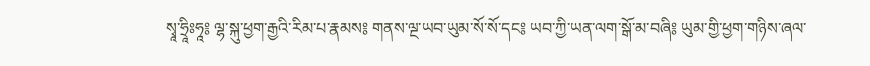སྭཱ་ཧྲཱིཿཧཱ༔ ལྷ་སྐུ་ཕྱག་རྒྱའི་རིམ་པ་རྣམས༔ གནས་ལྔ་ཡབ་ཡུམ་སོ་སོ་དང༔ ཡབ་ཀྱི་ཡན་ལག་སྒོ་མ་བཞི༔ ཡུམ་གྱི་ཕྱག་གཉིས་ཞལ་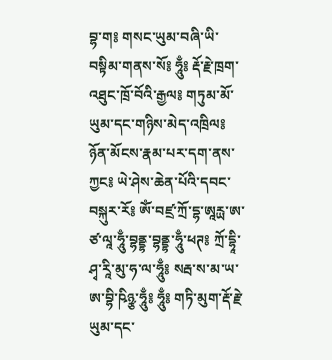བྷ་ག༔ གསང་ཡུམ་བཞི་ཡི་བསྟིམ་གནས་སོ༔ ཧཱུྃ༔ རྡོ་རྗེ་ཁྲག་འཐུང་ཁྲོ་བོའི་རྒྱལ༔ གཏུམ་མོ་ཡུམ་དང་གཉིས་མེད་འཁྲིལ༔ ཉོན་མོངས་རྣམ་པར་དག་ནས་ཀྱང༔ ཡེ་ཤེས་ཆེན་པོའི་དབང་བསྐུར་རོ༔ ཨོཾ་བཛྲ་ཀྲོ་དྷ་ཨཱརྻ་ཨ་ཙ་ལཱ་ཧཱུྃ་བྷནྡྷ་བྷནྡྷ་ཧཱུྃ་ཕཊ༔ ཀྲོ་དྷཱི་ཤྭ་རཱི་མུ་ཧ་ལ་ཧཱུྃ༔ སརྦ་ས་མ་ཡ་ཨ་བྷི་ཥིཉྩ་ཧཱུྃ༔ ཧཱུྃ༔ གཏི་མུག་རྡོ་རྗེ་ཡུམ་དང་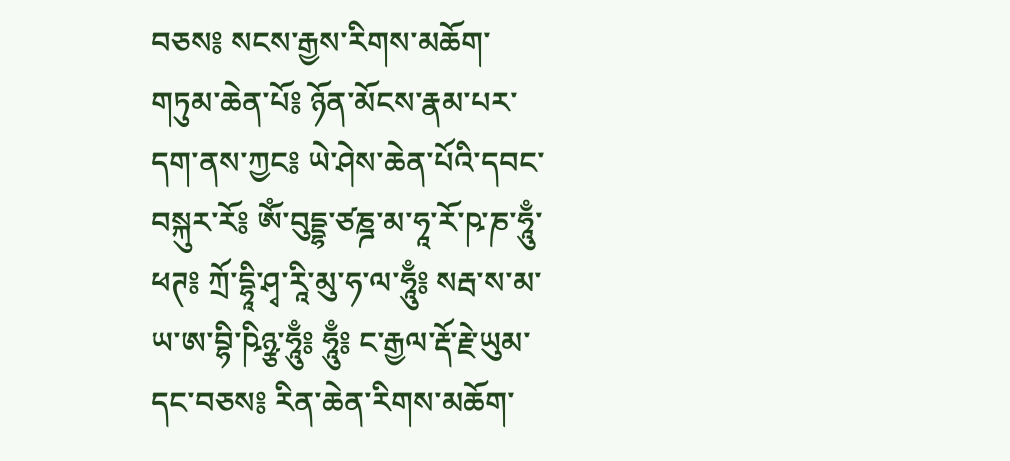བཅས༔ སངས་རྒྱས་རིགས་མཆོག་གཏུམ་ཆེན་པོ༔ ཉོན་མོངས་རྣམ་པར་དག་ནས་ཀྱང༔ ཡེ་ཤེས་ཆེན་པོའི་དབང་བསྐུར་རོ༔ ཨོཾ་བུདྡྷ་ཙཎྜ་མ་ཧཱ་རོ་ཥ་ཎ་ཧཱུྃ་ཕཊ༔ ཀྲོ་དྷཱི་ཤྭ་རཱི་མུ་ཧ་ལ་ཧཱུྃ༔ སརྦ་ས་མ་ཡ་ཨ་བྷི་ཥིཉྩ་ཧཱུྃ༔ ཧཱུྃ༔ ང་རྒྱལ་རྡོ་རྗེ་ཡུམ་དང་བཅས༔ རིན་ཆེན་རིགས་མཆོག་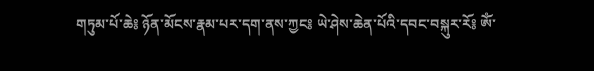གཏུམ་པོ་ཆེ༔ ཉོན་མོངས་རྣམ་པར་དག་ནས་ཀྱང༔ ཡེ་ཤེས་ཆེན་པོའི་དབང་བསྐུར་རོ༔ ཨོཾ་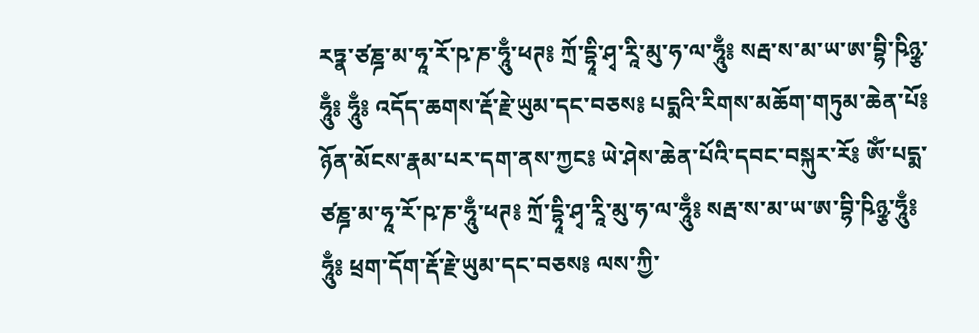རཏྣ་ཙཎྜ་མ་ཧཱ་རོ་ཥ་ཎ་ཧཱུྃ་ཕཊ༔ ཀྲོ་དྷཱི་ཤྭ་རཱི་མུ་ཧ་ལ་ཧཱུྃ༔ སརྦ་ས་མ་ཡ་ཨ་བྷི་ཥིཉྩ་ཧཱུྃ༔ ཧཱུྃ༔ འདོད་ཆགས་རྡོ་རྗེ་ཡུམ་དང་བཅས༔ པདྨའི་རིགས་མཆོག་གཏུམ་ཆེན་པོ༔ ཉོན་མོངས་རྣམ་པར་དག་ནས་ཀྱང༔ ཡེ་ཤེས་ཆེན་པོའི་དབང་བསྐུར་རོ༔ ཨོཾ་པདྨ་ཙཎྜ་མ་ཧཱ་རོ་ཥ་ཎ་ཧཱུྃ་ཕཊ༔ ཀྲོ་དྷཱི་ཤྭ་རཱི་མུ་ཧ་ལ་ཧཱུྃ༔ སརྦ་ས་མ་ཡ་ཨ་བྷི་ཥིཉྩ་ཧཱུྃ༔ ཧཱུྃ༔ ཕྲག་དོག་རྡོ་རྗེ་ཡུམ་དང་བཅས༔ ལས་ཀྱི་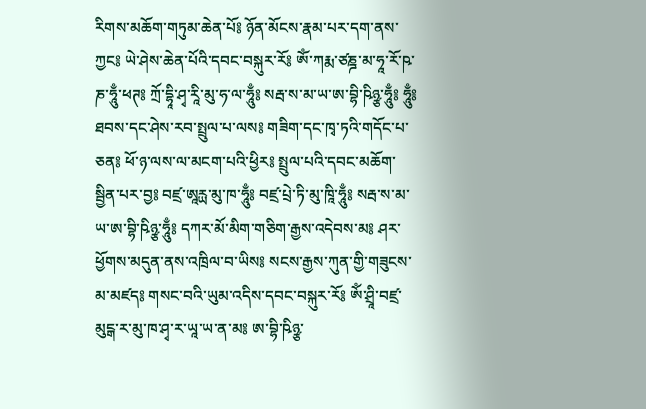རིགས་མཆོག་གཏུམ་ཆེན་པོ༔ ཉོན་མོངས་རྣམ་པར་དག་ནས་ཀྱང༔ ཡེ་ཤེས་ཆེན་པོའི་དབང་བསྐུར་རོ༔ ཨོཾ་ཀརྨ་ཙཎྜ་མ་ཧཱ་རོ་ཥ་ཎ་ཧཱུྃ་ཕཊ༔ ཀྲོ་དྷཱི་ཤྭ་རཱི་མུ་ཧ་ལ་ཧཱུྃ༔ སརྦ་ས་མ་ཡ་ཨ་བྷི་ཥིཉྩ་ཧཱུྃ༔ ཧཱུྃ༔ ཐབས་དང་ཤེས་རབ་སྤྲུལ་པ་ལས༔ གཟིག་དང་ཁྭ་ཏའི་གདོང་པ་ཅན༔ ཕོ་ཉ་ལས་ལ་མངག་པའི་ཕྱིར༔ སྤྲུལ་པའི་དབང་མཆོག་སྦྱིན་པར་བྱ༔ བཛྲ་ཨཱརྻ་མུ་ཁ་ཧཱུྃ༔ བཛྲ་པྲེ་ཏི་མུ་ཁཱི་ཧཱུྃ༔ སརྦ་ས་མ་ཡ་ཨ་བྷི་ཥིཉྩ་ཧཱུྃ༔ དཀར་མོ་མིག་གཅིག་རྒྱས་འདེབས་མ༔ ཤར་ཕྱོགས་མདུན་ནས་འཁྲིལ་བ་ཡིས༔ སངས་རྒྱས་ཀུན་གྱི་གཟུངས་མ་མཛད༔ གསང་བའི་ཡུམ་འདིས་དབང་བསྐུར་རོ༔ ཨོཾ་ཤྲཱི་བཛྲ་མུངྒ་ར་མུ་ཁ་ཤྭ་ར་ཡཱ་ཡ་ན་མ༔ ཨ་བྷི་ཥིཉྩ་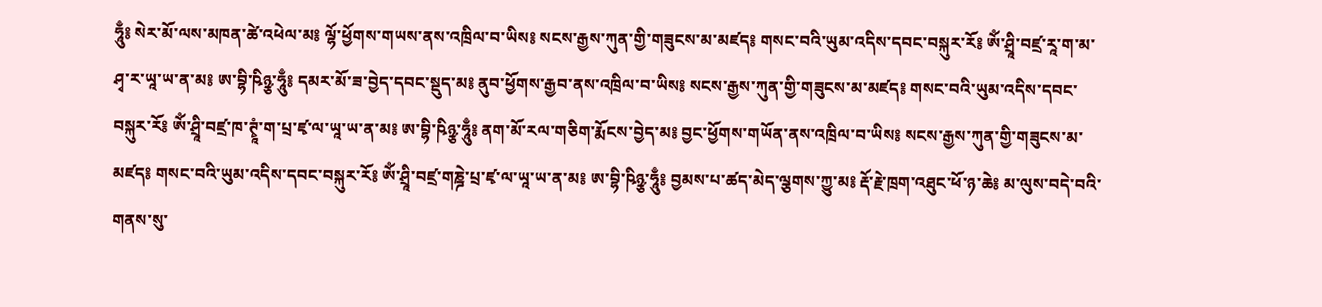ཧཱུྃ༔ སེར་མོ་ལས་མཁན་ཚེ་འཕེལ་མ༔ ལྷོ་ཕྱོགས་གཡས་ནས་འཁྲིལ་བ་ཡིས༔ སངས་རྒྱས་ཀུན་གྱི་གཟུངས་མ་མཛད༔ གསང་བའི་ཡུམ་འདིས་དབང་བསྐུར་རོ༔ ཨོཾ་ཤྲཱི་བཛྲ་རཱ་ག་མ་ཤྭ་ར་ཡཱ་ཡ་ན་མ༔ ཨ་བྷི་ཥིཉྩ་ཧཱུྃ༔ དམར་མོ་ཟ་བྱེད་དབང་སྡུད་མ༔ ནུབ་ཕྱོགས་རྒྱབ་ནས་འཁྲིལ་བ་ཡིས༔ སངས་རྒྱས་ཀུན་གྱི་གཟུངས་མ་མཛད༔ གསང་བའི་ཡུམ་འདིས་དབང་བསྐུར་རོ༔ ཨོཾ་ཤྲཱི་བཛྲ་ཁ་ཊྭཱཾ་ག་པྲ་ཛྭ་ལ་ཡཱ་ཡ་ན་མ༔ ཨ་བྷི་ཥིཉྩ་ཧཱུྃ༔ ནག་མོ་རལ་གཅིག་རྨོངས་བྱེད་མ༔ བྱང་ཕྱོགས་གཡོན་ནས་འཁྲིལ་བ་ཡིས༔ སངས་རྒྱས་ཀུན་གྱི་གཟུངས་མ་མཛད༔ གསང་བའི་ཡུམ་འདིས་དབང་བསྐུར་རོ༔ ཨོཾ་ཤྲཱི་བཛྲ་གཎྜེ་པྲ་ཛྭ་ལ་ཡཱ་ཡ་ན་མ༔ ཨ་བྷི་ཥིཉྩ་ཧཱུྃ༔ བྱམས་པ་ཚད་མེད་ལྕགས་ཀྱུ་མ༔ རྡོ་རྗེ་ཁྲག་འཐུང་ཕོ་ཉ་ཆེ༔ མ་ལུས་བདེ་བའི་གནས་སུ་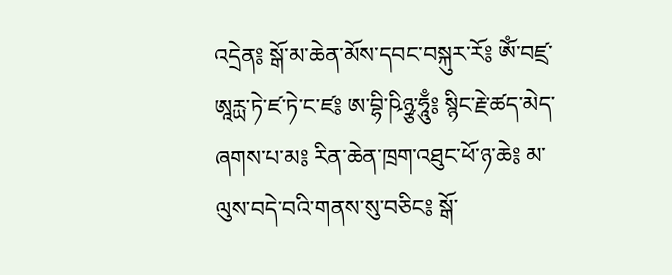འདྲེན༔ སྒོ་མ་ཆེན་མོས་དབང་བསྐུར་རོ༔ ཨོཾ་བཛྲ་ཨཱརྻ་ཏེ་ཛ་ཏེ་ང་ཛ༔ ཨ་བྷི་ཥིཉྩ་ཧཱུྃ༔ སྙིང་རྗེ་ཚད་མེད་ཞགས་པ་མ༔ རིན་ཆེན་ཁྲག་འཐུང་ཕོ་ཉ་ཆེ༔ མ་ལུས་བདེ་བའི་གནས་སུ་བཅིང༔ སྒོ་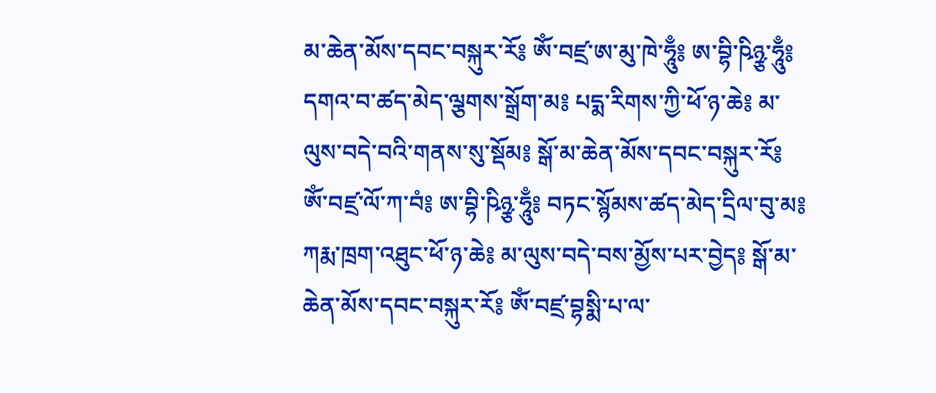མ་ཆེན་མོས་དབང་བསྐུར་རོ༔ ཨོཾ་བཛྲ་ཨ་མུ་ཁེ་ཧཱུྃ༔ ཨ་བྷི་ཥིཉྩ་ཧཱུྃ༔ དགའ་བ་ཚད་མེད་ལྕགས་སྒྲོག་མ༔ པདྨ་རིགས་ཀྱི་ཕོ་ཉ་ཆེ༔ མ་ལུས་བདེ་བའི་གནས་སུ་སྡོམ༔ སྒོ་མ་ཆེན་མོས་དབང་བསྐུར་རོ༔ ཨོཾ་བཛྲ་ལོ་ཀ་བཾ༔ ཨ་བྷི་ཥིཉྩ་ཧཱུྃ༔ བཏང་སྙོམས་ཚད་མེད་དྲིལ་བུ་མ༔ ཀརྨ་ཁྲག་འཐུང་ཕོ་ཉ་ཆེ༔ མ་ལུས་བདེ་བས་མྱོས་པར་བྱེད༔ སྒོ་མ་ཆེན་མོས་དབང་བསྐུར་རོ༔ ཨོཾ་བཛྲ་བྷསྨི་པ་ལ་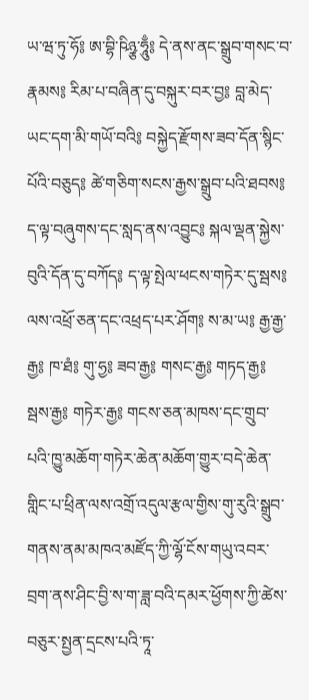ཡ་ཝ་ཏུ་ཧོ༔ ཨ་བྷི་ཥིཉྩ་ཧཱུྃ༔ དེ་ནས་ནང་སྒྲུབ་གསང་བ་རྣམས༔ རིམ་པ་བཞིན་དུ་བསྐུར་བར་བྱ༔ བླ་མེད་ཡང་དག་མི་གཡོ་བའི༔ བསྐྱེད་རྫོགས་ཟབ་དོན་སྙིང་པོའི་བཅུད༔ ཚེ་གཅིག་སངས་རྒྱས་སྒྲུབ་པའི་ཐབས༔ ད་ལྟ་བཞུགས་དང་སླད་ནས་འབྱུང༔ སྐལ་ལྡན་སྐྱེས་བུའི་དོན་དུ་བཀོད༔ ད་ལྟ་སྤེལ་ཕངས་གཏེར་དུ་སྦས༔ ལས་འཕྲོ་ཅན་དང་འཕྲད་པར་ཤོག༔ ས་མ་ཡ༔ རྒྱ་རྒྱ་རྒྱ༔ ཁ་ཐཾ༔ གུ་ཧྱ༔ ཟབ་རྒྱ༔ གསང་རྒྱ༔ གཏད་རྒྱ༔ སྦས་རྒྱ༔ གཏེར་རྒྱ༔ གངས་ཅན་མཁས་དང་གྲུབ་པའི་ཁྱུ་མཆོག་གཏེར་ཆེན་མཆོག་གྱུར་བདེ་ཆེན་གླིང་པ་ཕྲིན་ལས་འགྲོ་འདུལ་རྩལ་གྱིས་གུ་རུའི་སྒྲུབ་གནས་ནམ་མཁའ་མཛོད་ཀྱི་ལྷོ་ངོས་གཡུ་འབར་བྲག་ནས་ཤིང་བྱི་ས་ག་ཟླ་བའི་དམར་ཕྱོགས་ཀྱི་ཚེས་བཅུར་སྤྱན་དྲངས་པའི་ཏཱ་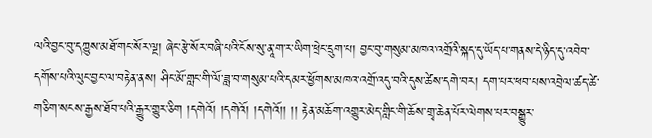ལའི་བྱང་བུ་དཀྱུས་མཐོ་གང་སོར་ལྔ། ཞེང་རྩེ་སོར་བཞི་པའི་ངོས་སུ་ནཱ་ག་ར་ཡིག་ཕྲེང་དྲུག་པ། བྱང་བུ་གསུམ་མཁའ་འགྲོའི་སྐད་དུ་ཡོད་པ་གནས་དེ་ཉིད་དུ་འབེབ་དགོས་པའི་ལུང་བྱང་ལ་བརྟེན་ནས། ཤིང་མོ་གླང་གི་ལོ་ཟླ་བ་གསུམ་པའི་དམར་ཕྱོགས་མཁའ་འགྲོ་འདུ་བའི་དུས་ཚེས་དགེ་བར། དག་པར་ཕབ་པས་འབྲེལ་ཚད་ཚེ་གཅིག་སངས་རྒྱས་ཐོབ་པའི་རྒྱུར་གྱུར་ཅིག །དགེའོ། །དགེའོ། །དགེའོ།། །། རྟེན་མཆོག་འགྱུར་མེད་གླིང་གི་ཆོས་གྲྭ་ཆེན་པོར་ལེགས་པར་བསྒྱུར་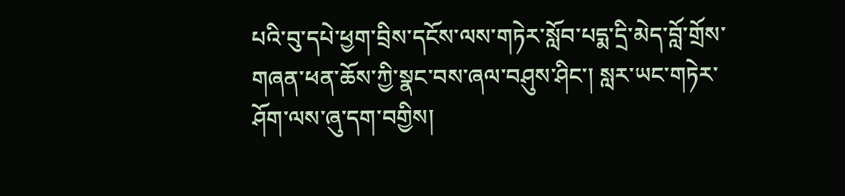པའི་བུ་དཔེ་ཕྱག་བྲིས་དངོས་ལས་གཏེར་སློབ་པདྨ་དྲི་མེད་བློ་གྲོས་གཞན་ཕན་ཆོས་ཀྱི་སྣང་བས་ཞལ་བཤུས་ཤིང་། སླར་ཡང་གཏེར་ཤོག་ལས་ཞུ་དག་བགྱིས།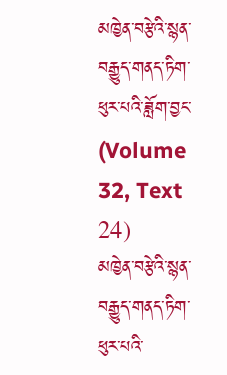མཁྱེན་བརྩེའི་སྙན་བརྒྱུད་གནད་ཏིག་ཕུར་པའི་ཟློག་བྱང་ (Volume 32, Text 24)
མཁྱེན་བརྩེའི་སྙན་བརྒྱུད་གནད་ཏིག་ཕུར་པའི་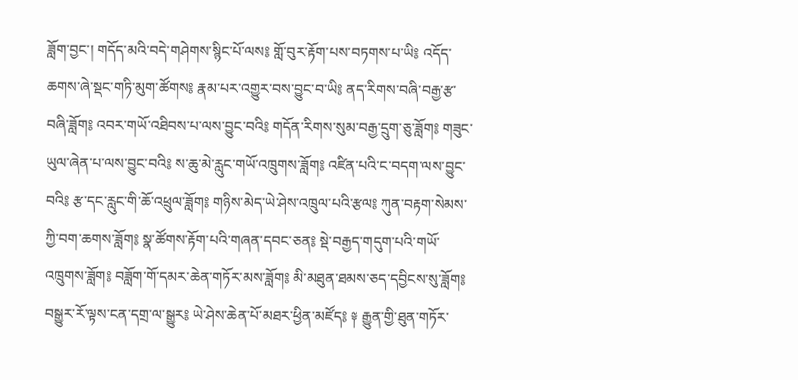ཟློག་བྱང་། གདོད་མའི་བདེ་གཤེགས་སྙིང་པོ་ལས༔ གློ་བུར་རྟོག་པས་བཏགས་པ་ཡི༔ འདོད་ཆགས་ཞེ་སྡང་གཏི་མུག་ཚོགས༔ རྣམ་པར་འགྱུར་བས་བྱུང་བ་ཡི༔ ནད་རིགས་བཞི་བརྒྱ་རྩ་བཞི་ཟློག༔ འབར་གཡོ་འཐིབས་པ་ལས་བྱུང་བའི༔ གདོན་རིགས་སུམ་བརྒྱ་དྲུག་ཅུ་ཟློག༔ གཟུང་ཡུལ་ཞེན་པ་ལས་བྱུང་བའི༔ ས་ཆུ་མེ་རླུང་གཡོ་འཁྲུགས་ཟློག༔ འཛིན་པའི་ང་བདག་ལས་བྱུང་བའི༔ རྩ་དང་རླུང་གི་ཆོ་འཕྲུལ་ཟློག༔ གཉིས་མེད་ཡེ་ཤེས་འཁྲུལ་པའི་རྩལ༔ ཀུན་བརྟག་སེམས་ཀྱི་བག་ཆགས་ཟློག༔ སྣ་ཚོགས་རྟོག་པའི་གཞན་དབང་ཅན༔ སྡེ་བརྒྱད་གདུག་པའི་གཡོ་འཁྲུགས་ཟློག༔ བཟློག་གོ་དམར་ཆེན་གཏོར་མས་ཟློག༔ མི་མཐུན་ཐམས་ཅད་དབྱིངས་སུ་ཟློག༔ བསྒྱུར་རོ་ལྟས་ངན་དགྲ་ལ་སྒྱུར༔ ཡེ་ཤེས་ཆེན་པོ་མཐར་ཕྱིན་མཛོད༔ ༈ རྒྱུན་གྱི་ཐུན་གཏོར་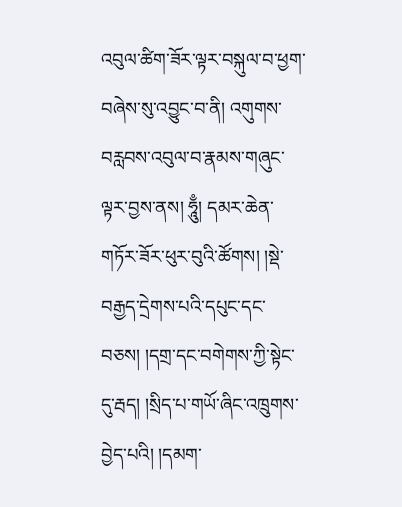འབུལ་ཚིག་ཟོར་ལྟར་བསྐུལ་བ་ཕྱག་བཞེས་སུ་འབྱུང་བ་ནི། འགུགས་བརླབས་འབུལ་བ་རྣམས་གཞུང་ལྟར་བྱས་ནས། ཧཱུྃ། དམར་ཆེན་གཏོར་ཟོར་ཕུར་བུའི་ཚོགས། །སྡེ་བརྒྱད་དྲེགས་པའི་དཔུང་དང་བཅས། །དགྲ་དང་བགེགས་ཀྱི་སྟེང་དུ་རྦད། །སྲིད་པ་གཡོ་ཞིང་འཁྲུགས་བྱེད་པའི། །དམག་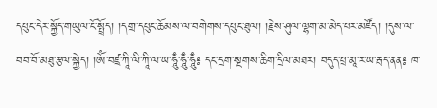དཔུང་དེར་སྐྱོད་གཡུལ་ངོ་སྤྲོད། །དགྲ་དཔུང་ཆོམས་ལ་བགེགས་དཔུང་ཐུལ། །རྗེས་ཤུལ་ལྷག་མ་མེད་པར་མཛོད། །དུས་ལ་བབ་བོ་མཐུ་རྩལ་སྐྱེད། །ཨོཾ་བཛྲ་ཀཱི་ལི་ཀཱི་ལ་ཡ་ཧཱུྃ་ཧཱུྃ་ཧཱུྃ༔ དང་དྲག་སྔགས་ཆིག་དྲིལ་མཐར། བདུད་པྲ་མཱ་ར་ཡ་རྦད་ནན༔ ཁ་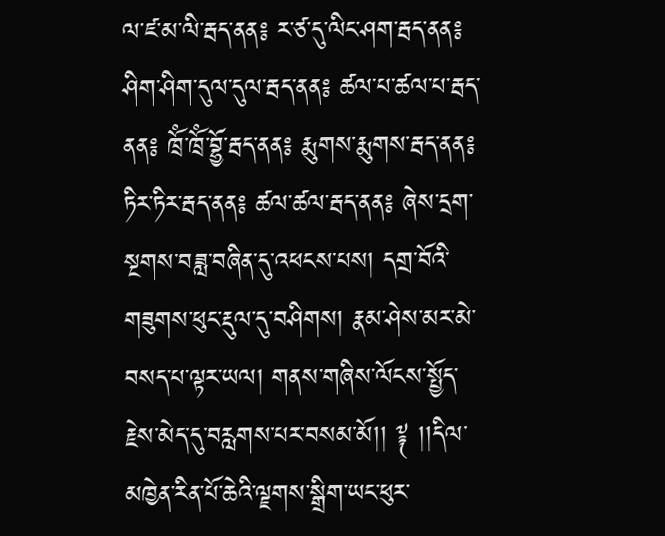ལ་ཛ་མ་ལི་རྦད་ནན༔ ར་ཙ་དུ་ལིང་ཤག་རྦད་ནན༔ ཤིག་ཤིག་དུལ་དུལ་རྦད་ནན༔ ཚལ་པ་ཚལ་པ་རྦད་ནན༔ ཁྲོཾ་ཁྲོཾ་བྷྱོ་རྦད་ནན༔ རྨུགས་རྨུགས་རྦད་ནན༔ ཏིར་ཏིར་རྦད་ནན༔ ཚལ་ཚལ་རྦད་ནན༔ ཞེས་དྲག་སྔགས་བཟླ་བཞིན་དུ་འཕངས་པས། དགྲ་བོའི་གཟུགས་ཕུང་རྡུལ་དུ་བཤིགས། རྣམ་ཤེས་མར་མེ་བསད་པ་ལྟར་ཡལ། གནས་གཞིས་ལོངས་སྤྱོད་རྗེས་མེད་དུ་བརླགས་པར་བསམ་མོ།། ༈ །།དིལ་མཁྱེན་རིན་པོ་ཆེའི་ལྗགས་སྒྲིག་ཡང་ཕུར་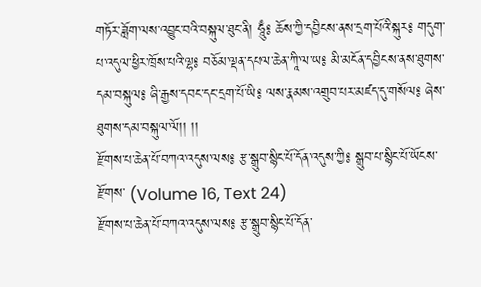གཏོར་ཟློག་ལས་འབྱུང་བའི་བསྐུལ་ཐུང་ནི། ཧཱུྃ༔ ཆོས་ཀྱི་དབྱིངས་ནས་དྲག་པོའི་སྐུར༔ གདུག་པ་འདུལ་ཕྱིར་ཁྲོས་པའི་ལྷ༔ བཅོམ་ལྡན་དཔལ་ཆེན་ཀཱི་ལ་ཡ༔ མི་མངོན་དབྱིངས་ནས་ཐུགས་དམ་བསྐུལ༔ ཞི་རྒྱས་དབང་དང་དྲག་པོ་ཡི༔ ལས་རྣམས་འགྲུབ་པར་མཛད་དུ་གསོལ༔ ཞེས་ཐུགས་དམ་བསྐུལ་ལོ།། །།
རྫོགས་པ་ཆེན་པོ་བཀའ་འདུས་ལས༔ རྩ་སྒྲུབ་སྙིང་པོ་དོན་འདུས་ཀྱི༔ སྒྲུབ་པ་སྙིང་པོ་ཡོངས་རྫོགས་ (Volume 16, Text 24)
རྫོགས་པ་ཆེན་པོ་བཀའ་འདུས་ལས༔ རྩ་སྒྲུབ་སྙིང་པོ་དོན་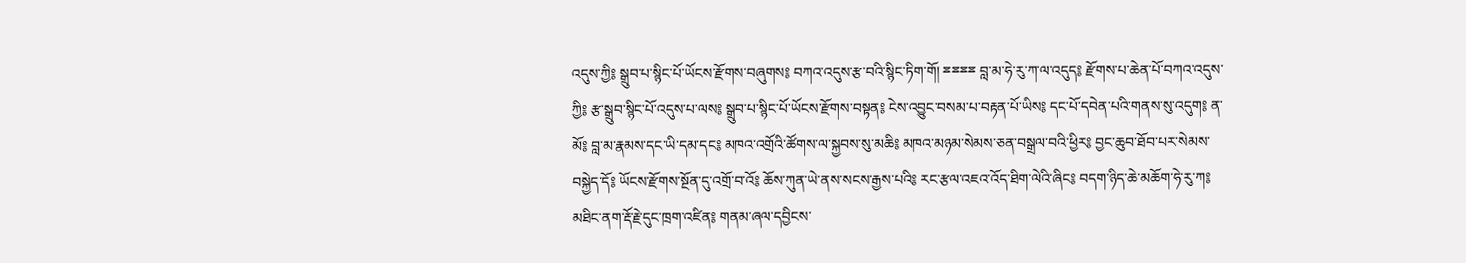འདུས་ཀྱི༔ སྒྲུབ་པ་སྙིང་པོ་ཡོངས་རྫོགས་བཞུགས༔ བཀའ་འདུས་རྩ་བའི་སྙིང་ཏིག་གོ། ྈྈྈྈ བླ་མ་ཧེ་རུ་ཀ་ལ་འདུད༔ རྫོགས་པ་ཆེན་པོ་བཀའ་འདུས་ཀྱི༔ རྩ་སྒྲུབ་སྙིང་པོ་འདུས་པ་ལས༔ སྒྲུབ་པ་སྙིང་པོ་ཡོངས་རྫོགས་བསྟན༔ ངེས་འབྱུང་བསམ་པ་བརྟན་པོ་ཡིས༔ དང་པོ་དབེན་པའི་གནས་སུ་འདུག༔ ན་མོ༔ བླ་མ་རྣམས་དང་ཡི་དམ་དང༔ མཁའ་འགྲོའི་ཚོགས་ལ་སྐྱབས་སུ་མཆི༔ མཁའ་མཉམ་སེམས་ཅན་བསྒྲལ་བའི་ཕྱིར༔ བྱང་ཆུབ་ཐོབ་པར་སེམས་བསྐྱེད་དོ༔ ཡོངས་རྫོགས་སྔོན་དུ་འགྲོ་བ་འོ༔ ཆོས་ཀུན་ཡེ་ནས་སངས་རྒྱས་པའི༔ རང་རྩལ་འཇའ་འོད་ཐིག་ལེའི་ཞིང༔ བདག་ཉིད་ཆེ་མཆོག་ཧེ་རུ་ཀ༔ མཐིང་ནག་རྡོ་རྗེ་དུང་ཁྲག་འཛིན༔ གནམ་ཞལ་དབྱིངས་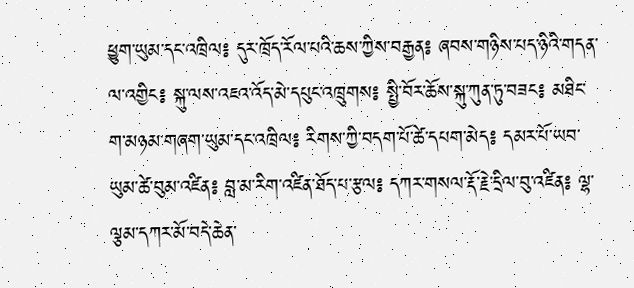ཕྱུག་ཡུམ་དང་འཁྲིལ༔ དུར་ཁྲོད་རོལ་པའི་ཆས་ཀྱིས་བརྒྱན༔ ཞབས་གཉིས་པད་ཉིའི་གདན་ལ་འགྱིང༔ སྐུ་ལས་འཇའ་འོད་མེ་དཔུང་འཁྲུགས༔ སྤྱི་བོར་ཆོས་སྐུ་ཀུན་ཏུ་བཟང༔ མཐིང་ག་མཉམ་གཞག་ཡུམ་དང་འཁྲིལ༔ རིགས་ཀྱི་བདག་པོ་ཚེ་དཔག་མེད༔ དམར་པོ་ཡབ་ཡུམ་ཚེ་བུམ་འཛིན༔ བླ་མ་རིག་འཛིན་ཐོད་པ་རྩལ༔ དཀར་གསལ་རྡོ་རྗེ་དྲིལ་བུ་འཛིན༔ ལྷ་ལྕམ་དཀར་མོ་བདེ་ཆེན་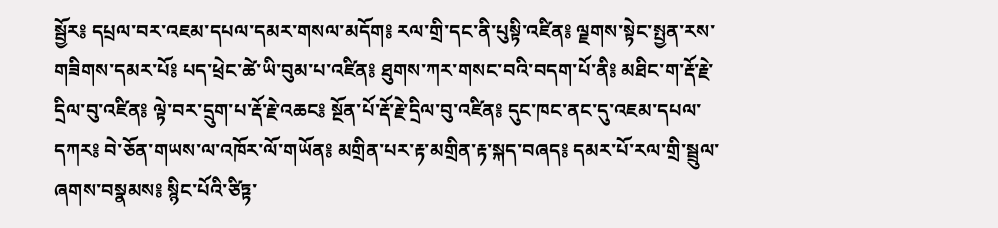སྦྱོར༔ དཔྲལ་བར་འཇམ་དཔལ་དམར་གསལ་མདོག༔ རལ་གྲི་དང་ནི་པུསྟི་འཛིན༔ ལྗགས་སྟེང་སྤྱན་རས་གཟིགས་དམར་པོ༔ པད་ཕྲེང་ཚེ་ཡི་བུམ་པ་འཛིན༔ ཐུགས་ཀར་གསང་བའི་བདག་པོ་ནི༔ མཐིང་ག་རྡོ་རྗེ་དྲིལ་བུ་འཛིན༔ ལྟེ་བར་དྲུག་པ་རྡོ་རྗེ་འཆང༔ སྔོན་པོ་རྡོ་རྗེ་དྲིལ་བུ་འཛིན༔ དུང་ཁང་ནང་དུ་འཇམ་དཔལ་དཀར༔ བེ་ཅོན་གཡས་ལ་འཁོར་ལོ་གཡོན༔ མགྲིན་པར་རྟ་མགྲིན་རྟ་སྐད་བཞད༔ དམར་པོ་རལ་གྲི་སྦྲུལ་ཞགས་བསྣམས༔ སྙིང་པོའི་ཙིཏྟ་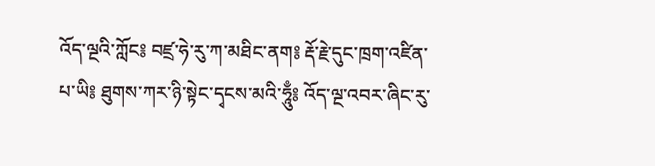འོད་ལྔའི་ཀློང༔ བཛྲ་ཧེ་རུ་ཀ་མཐིང་ནག༔ རྡོ་རྗེ་དུང་ཁྲག་འཛིན་པ་ཡི༔ ཐུགས་ཀར་ཉི་སྟེང་དྭངས་མའི་ཧཱུྃ༔ འོད་ལྔ་འབར་ཞིང་རུ་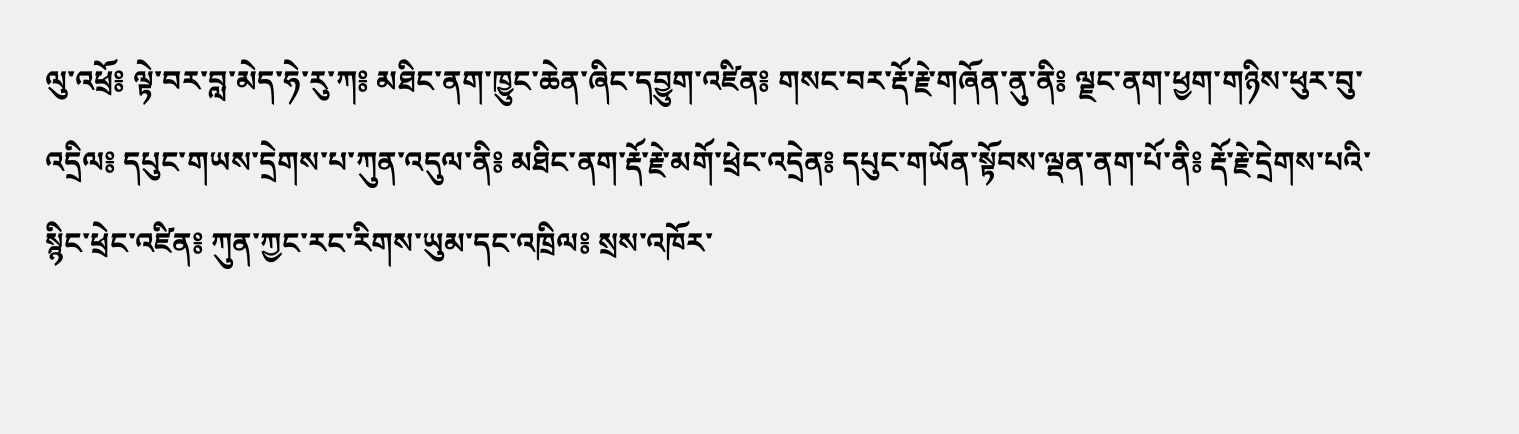ལུ་འཕྲོ༔ ལྟེ་བར་བླ་མེད་ཧེ་རུ་ཀ༔ མཐིང་ནག་ཁྱུང་ཆེན་ཞིང་དབྱུག་འཛིན༔ གསང་བར་རྡོ་རྗེ་གཞོན་ནུ་ནི༔ ལྗང་ནག་ཕྱག་གཉིས་ཕུར་བུ་འདྲིལ༔ དཔུང་གཡས་དྲེགས་པ་ཀུན་འདུལ་ནི༔ མཐིང་ནག་རྡོ་རྗེ་མགོ་ཕྲེང་འདྲེན༔ དཔུང་གཡོན་སྟོབས་ལྡན་ནག་པོ་ནི༔ རྡོ་རྗེ་དྲེགས་པའི་སྙིང་ཕྲེང་འཛིན༔ ཀུན་ཀྱང་རང་རིགས་ཡུམ་དང་འཁྲིལ༔ སྲས་འཁོར་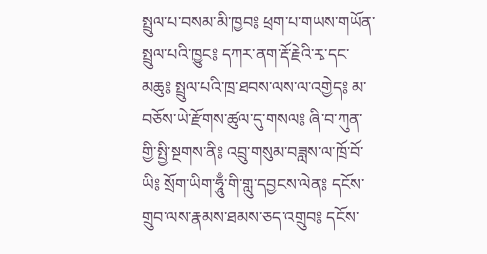སྤྲུལ་པ་བསམ་མི་ཁྱབ༔ ཕྲག་པ་གཡས་གཡོན་སྤྲུལ་པའི་ཁྱུང༔ དཀར་ནག་རྡོ་རྗེའི་རྭ་དང་མཆུ༔ སྤྲུལ་པའི་ཁྲ་ཐབས་ལས་ལ་འགྱེད༔ མ་བཅོས་ཡེ་རྫོགས་ཚུལ་དུ་གསལ༔ ཞི་བ་ཀུན་གྱི་སྤྱི་སྔགས་ནི༔ འབྲུ་གསུམ་བཟླས་ལ་ཁྲོ་བོ་ཡི༔ སྲོག་ཡིག་ཧཱུྃ་གི་གླུ་དབྱངས་ལེན༔ དངོས་གྲུབ་ལས་རྣམས་ཐམས་ཅད་འགྲུབ༔ དངོས་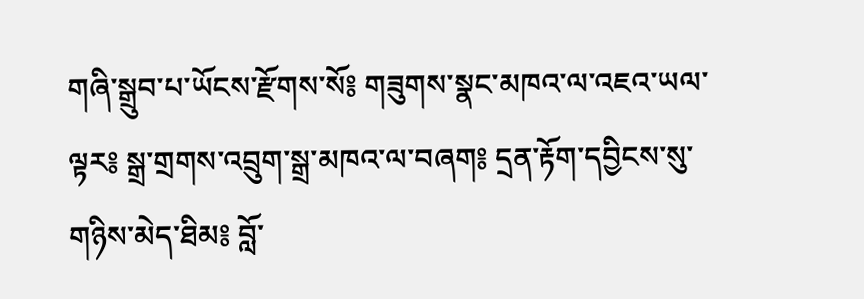གཞི་སྒྲུབ་པ་ཡོངས་རྫོགས་སོ༔ གཟུགས་སྣང་མཁའ་ལ་འཇའ་ཡལ་ལྟར༔ སྒྲ་གྲགས་འབྲུག་སྒྲ་མཁའ་ལ་བཞག༔ དྲན་རྟོག་དབྱིངས་སུ་གཉིས་མེད་ཐིམ༔ བློ་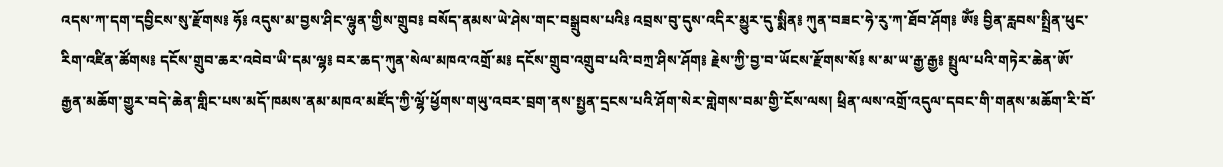འདས་ཀ་དག་དབྱིངས་སུ་རྫོགས༔ ཧོ༔ འདུས་མ་བྱས་ཤིང་ལྷུན་གྱིས་གྲུབ༔ བསོད་ནམས་ཡེ་ཤེས་གང་བསྒྲུབས་པའི༔ འབྲས་བུ་དུས་འདིར་མྱུར་དུ་སྨིན༔ ཀུན་བཟང་ཧེ་རུ་ཀ་ཐོབ་ཤོག༔ ཨོཾ༔ བྱིན་རླབས་སྤྲིན་ཕུང་རིག་འཛིན་ཚོགས༔ དངོས་གྲུབ་ཆར་འབེབ་ཡི་དམ་ལྷ༔ བར་ཆད་ཀུན་སེལ་མཁའ་འགྲོ་མ༔ དངོས་གྲུབ་འགྲུབ་པའི་བཀྲ་ཤིས་ཤོག༔ རྗེས་ཀྱི་བྱ་བ་ཡོངས་རྫོགས་སོ༔ ས་མ་ཡ་རྒྱ་རྒྱ༔ སྤྲུལ་པའི་གཏེར་ཆེན་ཨོ་རྒྱན་མཆོག་གྱུར་བདེ་ཆེན་གླིང་པས་མདོ་ཁམས་ནམ་མཁའ་མཛོད་ཀྱི་ལྷོ་ཕྱོགས་གཡུ་འབར་བྲག་ནས་སྤྱན་དྲངས་པའི་ཤོག་སེར་གླེགས་བམ་གྱི་ངོས་ལས། ཕྲིན་ལས་འགྲོ་འདུལ་དབང་གི་གནས་མཆོག་རི་བོ་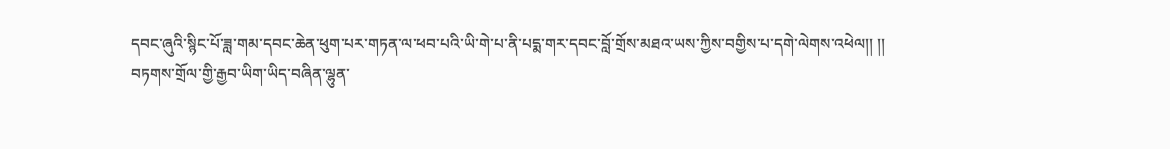དབང་ཞུའི་སྙིང་པོ་ཟླ་གམ་དབང་ཆེན་ཕུག་པར་གཏན་ལ་ཕབ་པའི་ཡི་གེ་པ་ནི་པདྨ་གར་དབང་བློ་གྲོས་མཐའ་ཡས་ཀྱིས་བགྱིས་པ་དགེ་ལེགས་འཕེལ།། །།
བཏགས་གྲོལ་གྱི་རྒྱབ་ཡིག་ཡིད་བཞིན་ལྷུན་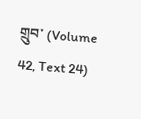གྲུབ་ (Volume 42, Text 24)